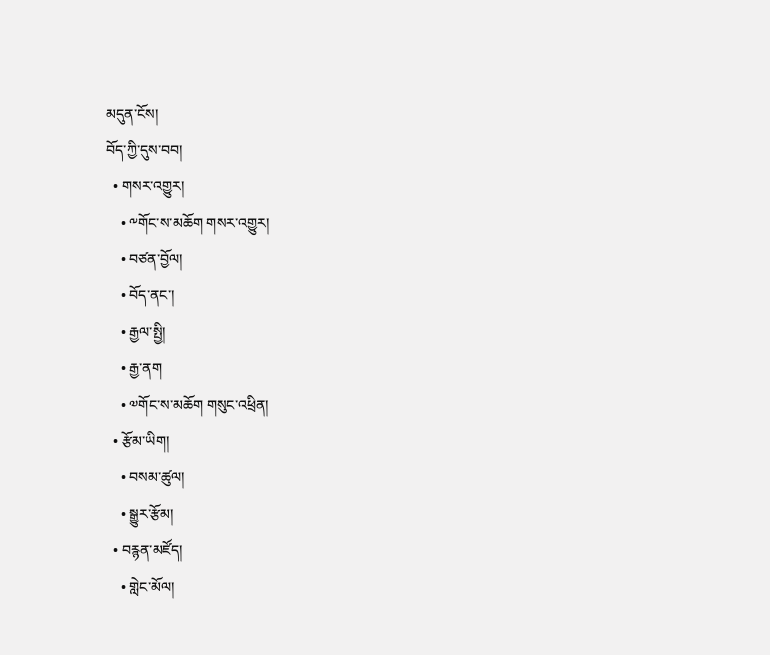མདུན་ངོས།
བོད་ཀྱི་དུས་བབ།
  • གསར་འགྱུར།
    • ༸གོང་ས་མཆོག གསར་འགྱུར།
    • བཙན་བྱོལ།
    • བོད་ནང་།
    • རྒྱལ་སྤྱི།
    • རྒྱ་ནག
    • ༧གོང་ས་མཆོག གསུང་འཕྲིན།
  • རྩོམ་ཡིག།
    • བསམ་ཚུལ།
    • སྒྱུར་རྩོམ།
  • བརྙན་མཛོད།
    • གླེང་མོལ།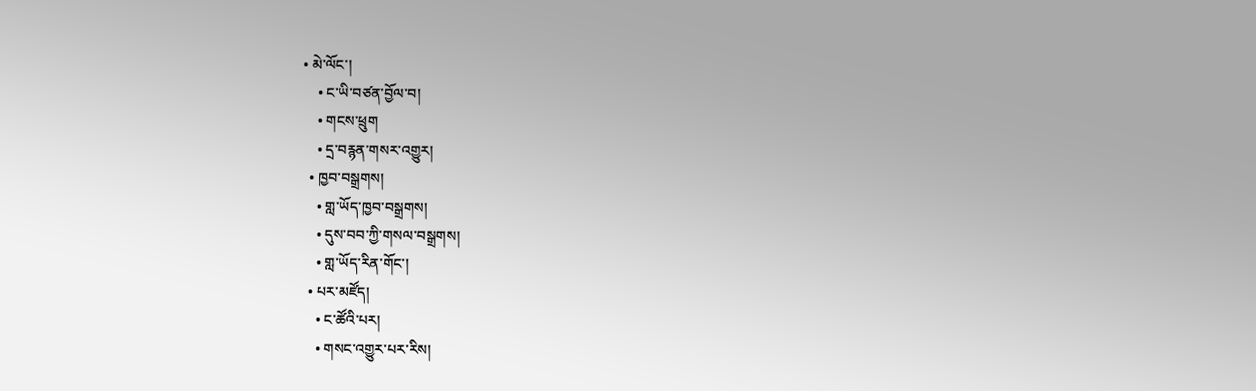• མེ་ལོང་།
    • ང་ཡི་བཙན་བྱོལ་བ།
    • གངས་ཕྲུག
    • དྲ་བརྙན་གསར་འགྱུར།
  • ཁྱབ་བསྒྲགས།
    • གླ་ཡོད་ཁྱབ་བསྒྲགས།
    • དུས་བབ་ཀྱི་གསལ་བསྒྲགས།
    • གླ་ཡོད་རིན་གོང་།
  • པར་མཛོད།
    • ང་ཚོའི་པར།
    • གསང་འགྱུར་པར་རིས།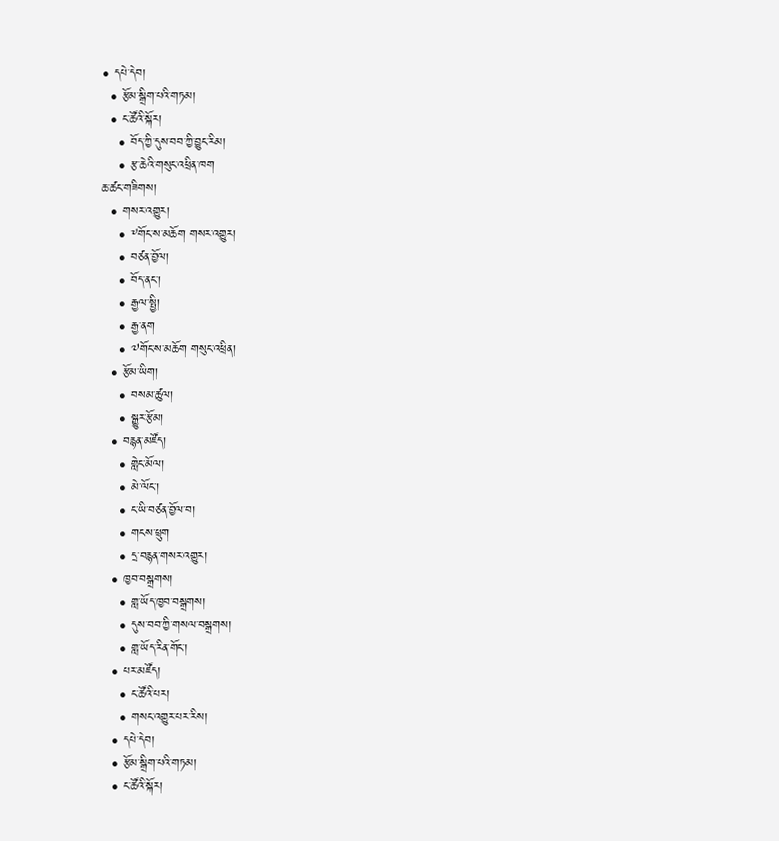• དཔེ་དེབ།
  • རྩོམ་སྒྲིག་པའི་གཏམ།
  • ང་ཚོའི་སྐོར།
    • བོད་ཀྱི་དུས་བབ་ཀྱི་བྱུང་རིམ།
    • རྩ་ཆེའི་གསུང་འཕྲིན་ཁག
ཆ་ཚང་གཟིགས།
  • གསར་འགྱུར།
    • ༸གོང་ས་མཆོག གསར་འགྱུར།
    • བཙན་བྱོལ།
    • བོད་ནང་།
    • རྒྱལ་སྤྱི།
    • རྒྱ་ནག
    • ༧གོང་ས་མཆོག གསུང་འཕྲིན།
  • རྩོམ་ཡིག།
    • བསམ་ཚུལ།
    • སྒྱུར་རྩོམ།
  • བརྙན་མཛོད།
    • གླེང་མོལ།
    • མེ་ལོང་།
    • ང་ཡི་བཙན་བྱོལ་བ།
    • གངས་ཕྲུག
    • དྲ་བརྙན་གསར་འགྱུར།
  • ཁྱབ་བསྒྲགས།
    • གླ་ཡོད་ཁྱབ་བསྒྲགས།
    • དུས་བབ་ཀྱི་གསལ་བསྒྲགས།
    • གླ་ཡོད་རིན་གོང་།
  • པར་མཛོད།
    • ང་ཚོའི་པར།
    • གསང་འགྱུར་པར་རིས།
  • དཔེ་དེབ།
  • རྩོམ་སྒྲིག་པའི་གཏམ།
  • ང་ཚོའི་སྐོར།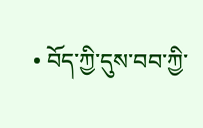• བོད་ཀྱི་དུས་བབ་ཀྱི་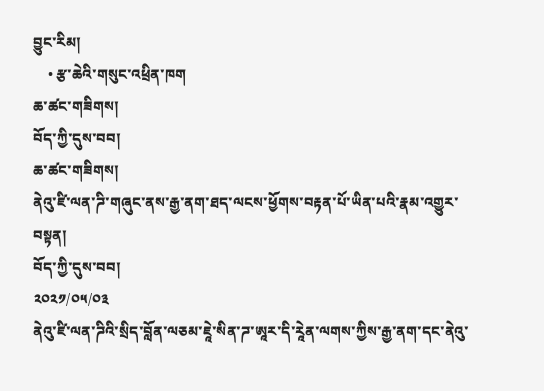བྱུང་རིམ།
    • རྩ་ཆེའི་གསུང་འཕྲིན་ཁག
ཆ་ཚང་གཟིགས།
བོད་ཀྱི་དུས་བབ།
ཆ་ཚང་གཟིགས།
ནེའུ་ཛི་ལན་ཌི་གཞུང་ནས་རྒྱ་ནག་ཐད་ལངས་ཕྱོགས་བརྟན་པོ་ཡིན་པའི་རྣམ་འགྱུར་བསྟན།
བོད་ཀྱི་དུས་བབ།
༢༠༢༡/༠༥/༠༣
ནེའུ་ཛི་ལན་ཌིའི་སྲིད་བློན་ལཅམ་ཇཱེ་སིན་ཌ་ཨཱར་དི་རཱེན་ལགས་ཀྱིས་རྒྱ་ནག་དང་ནེའུ་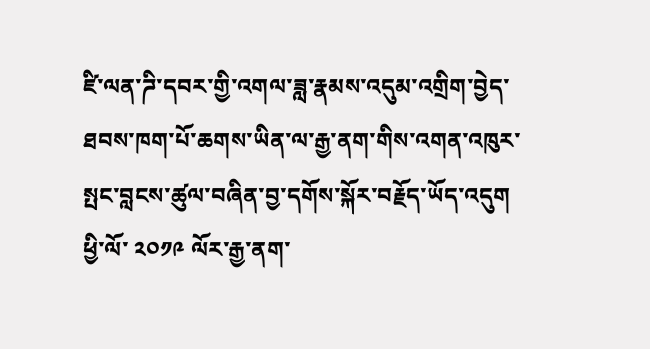ཛི་ལན་ཌི་དབར་གྱི་འགལ་ཟླ་རྣམས་འདུམ་འགྲིག་བྱེད་ཐབས་ཁག་པོ་ཆགས་ཡིན་ལ་རྒྱ་ནག་གིས་འགན་འཁུར་སྤང་བླངས་ཚུལ་བཞིན་བྱ་དགོས་སྐོར་བརྗོད་ཡོད་འདུག
ཕྱི་ལོ་ ༢༠༡༩ ལོར་རྒྱ་ནག་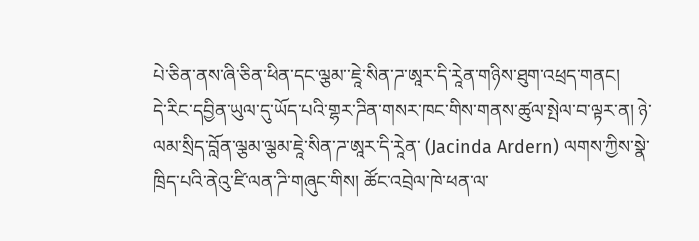པེ་ཅིན་ནས་ཞི་ཅིན་ཕིན་དང་ལྕམ་་ཇཱེ་སིན་ཌ་ཨཱར་དི་རཱེན་གཉིས་ཐུག་འཕྲད་གནང།
དེ་རིང་དབྱིན་ཡུལ་དུ་ཡོད་པའི་གྷར་ཌིན་གསར་ཁང་གིས་གནས་ཚུལ་སྤེལ་བ་ལྟར་ན། ཉེ་ལམ་སྲིད་བློན་ལྕམ་ལྕམ་ཇཱེ་སིན་ཌ་ཨཱར་དི་རཱེན་ (Jacinda Ardern) ལགས་ཀྱིས་སྣེ་ཁྲིད་པའི་ནེའུ་ཛི་ལན་ཌི་གཞུང་གིས། ཚོང་འབྲེལ་ཁེ་ཕན་ལ་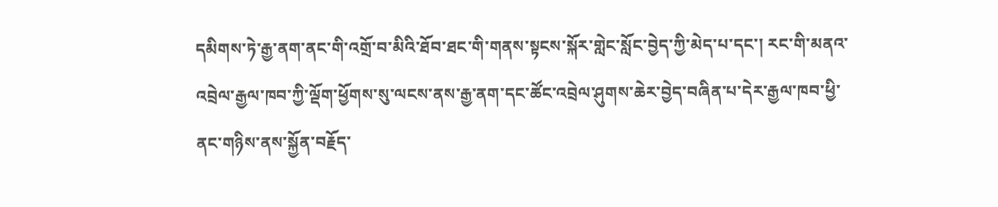དམིགས་ཏེ་རྒྱ་ནག་ནང་གི་འགྲོ་བ་མིའི་ཐོབ་ཐང་གི་གནས་སྟངས་སྐོར་གླེང་སློང་བྱེད་ཀྱི་མེད་པ་དང་། རང་གི་མནའ་འབྲེལ་རྒྱལ་ཁབ་ཀྱི་ལྡོག་ཕྱོགས་སུ་ལངས་ནས་རྒྱ་ནག་དང་ཚོང་འབྲེལ་ཤུགས་ཆེར་བྱེད་བཞིན་པ་དེར་རྒྱལ་ཁབ་ཕྱི་ནང་གཉིས་ནས་སྐྱོན་བརྗོད་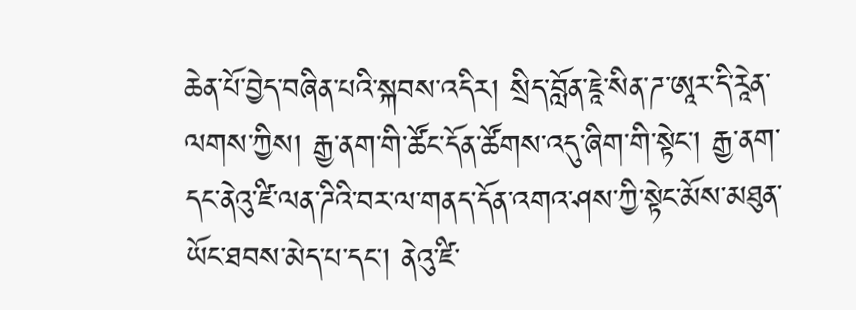ཆེན་པོ་བྱེད་བཞིན་པའི་སྐབས་འདིར། སྲིད་བློན་ཇཱེ་སིན་ཌ་ཨཱར་དི་རཱེན་ལགས་ཀྱིས། རྒྱ་ནག་གི་ཚོང་དོན་ཚོགས་འདུ་ཞིག་གི་སྟེང་། རྒྱ་ནག་དང་ནེའུ་ཛི་ལན་ཌིའི་བར་ལ་གནད་དོན་འགའ་ཤས་ཀྱི་སྟེང་མོས་མཐུན་ཡོང་ཐབས་མེད་པ་དང་། ནེའུ་ཛི་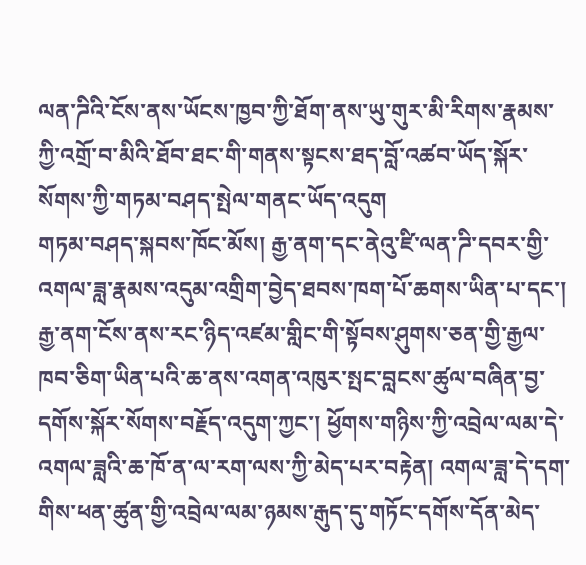ལན་ཌིའི་ངོས་ནས་ཡོངས་ཁྱབ་ཀྱི་ཐོག་ནས་ཡུ་གུར་མི་རིགས་རྣམས་ཀྱི་འགྲོ་བ་མིའི་ཐོབ་ཐང་གི་གནས་སྟངས་ཐད་བློ་འཚབ་ཡོད་སྐོར་སོགས་ཀྱི་གཏམ་བཤད་སྤེལ་གནང་ཡོད་འདུག
གཏམ་བཤད་སྐབས་ཁོང་མོས། རྒྱ་ནག་དང་ནེའུ་ཛི་ལན་ཌི་དབར་གྱི་འགལ་ཟླ་རྣམས་འདུམ་འགྲིག་བྱེད་ཐབས་ཁག་པོ་ཆགས་ཡིན་པ་དང་། རྒྱ་ནག་ངོས་ནས་རང་ཉིད་འཛམ་གླིང་གི་སྟོབས་ཤུགས་ཅན་གྱི་རྒྱལ་ཁབ་ཅིག་ཡིན་པའི་ཆ་ནས་འགན་འཁུར་སྤང་བླངས་ཚུལ་བཞིན་བྱ་དགོས་སྐོར་སོགས་བརྗོད་འདུག་ཀྱང་། ཕྱོགས་གཉིས་ཀྱི་འབྲེལ་ལམ་དེ་འགལ་ཟླའི་ཆ་ཁོ་ན་ལ་རག་ལས་ཀྱི་མེད་པར་བརྟེན། འགལ་ཟླ་དེ་དག་གིས་ཕན་ཚུན་གྱི་འབྲེལ་ལམ་ཉམས་རྒུད་དུ་གཏོང་དགོས་དོན་མེད་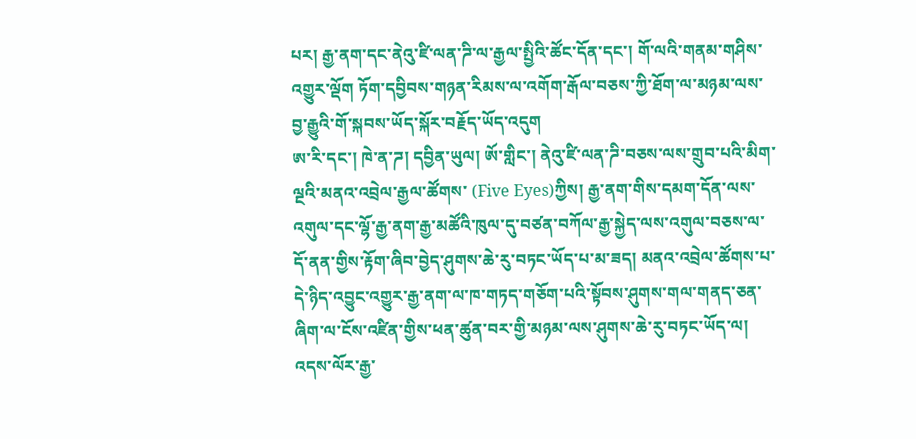པར། རྒྱ་ནག་དང་ནེའུ་ཛི་ལན་ཌི་ལ་རྒྱལ་སྤྱིའི་ཚོང་དོན་དང་། གོ་ལའི་གནམ་གཤིས་འགྱུར་ལྡོག ཏོག་དབྱིབས་གཉན་རིམས་ལ་འགོག་རྒོལ་བཅས་ཀྱི་ཐོག་ལ་མཉམ་ལས་བྱ་རྒྱུའི་གོ་སྐབས་ཡོད་སྐོར་བརྗོད་ཡོད་འདུག
ཨ་རི་དང་། ཁེ་ན་ཌ། དབྱིན་ཡུལ། ཨོ་གླིང་། ནེའུ་ཛི་ལན་ཌི་བཅས་ལས་གྲུབ་པའི་མིག་ལྔའི་མནའ་འབྲེལ་རྒྱལ་ཚོགས་ (Five Eyes)ཀྱིས། རྒྱ་ནག་གིས་དམག་དོན་ལས་འགུལ་དང་ལྷོ་རྒྱ་ནག་རྒྱ་མཚོའི་ཁུལ་དུ་བཙན་བཀོལ་རྒྱ་སྐྱེད་ལས་འགུལ་བཅས་ལ་དོ་ནན་གྱིས་རྟོག་ཞིབ་བྱེད་ཤུགས་ཆེ་རུ་བཏང་ཡོད་པ་མ་ཟད། མནའ་འབྲེལ་ཚོགས་པ་དེ་ཉིད་འབྱུང་འགྱུར་རྒྱ་ནག་ལ་ཁ་གཏད་གཅོག་པའི་སྟོབས་ཤུགས་གལ་གནད་ཅན་ཞིག་ལ་ངོས་འཛིན་གྱིས་ཕན་ཚུན་བར་གྱི་མཉམ་ལས་ཤུགས་ཆེ་རུ་བཏང་ཡོད་ལ། འདས་ལོར་རྒྱ་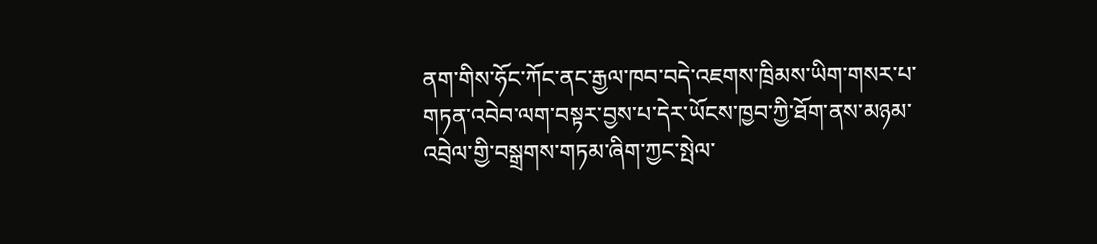ནག་གིས་ཧོང་ཀོང་ནང་རྒྱལ་ཁབ་བདེ་འཇགས་ཁྲིམས་ཡིག་གསར་པ་གཏན་འབེབ་ལག་བསྟར་བྱས་པ་དེར་ཡོངས་ཁྱབ་ཀྱི་ཐོག་ནས་མཉམ་འབྲེལ་གྱི་བསྒྲགས་གཏམ་ཞིག་ཀྱང་སྤེལ་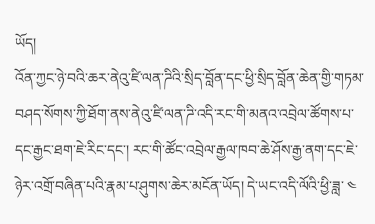ཡོད།
འོན་ཀྱང་ཉེ་བའི་ཆར་ནེའུ་ཛི་ལན་ཌིའི་སྲིད་བློན་དང་ཕྱི་སྲིད་བློན་ཆེན་གྱི་གཏམ་བཤད་སོགས་ཀྱི་ཐོག་ནས་ནེའུ་ཛི་ལན་ཌི་འདི་རང་གི་མནའ་འབྲེལ་ཚོགས་པ་དང་རྒྱང་ཐག་ཇེ་རིང་དང་། རང་གི་ཚོང་འབྲེལ་རྒྱལ་ཁབ་ཆེ་ཤོས་རྒྱ་ནག་དང་ཇེ་ཉེར་འགྲོ་བཞིན་པའི་རྣམ་པ་ཤུགས་ཆེར་མངོན་ཡོད། དེ་ཡང་འདི་ལོའི་ཕྱི་ཟླ་ ༤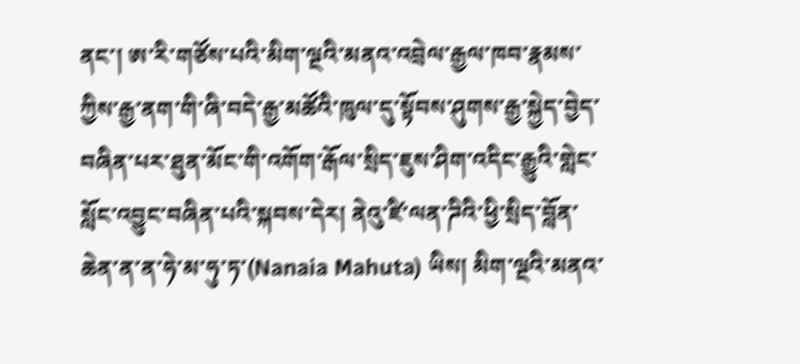ནང་། ཨ་རི་གཙོས་པའི་མིག་ལྔའི་མནའ་འབྲེལ་རྒྱལ་ཁབ་རྣམས་ཀྱིས་རྒྱ་ནག་གི་ཞི་བདེ་རྒྱ་མཚོའི་ཁུལ་དུ་སྟོབས་ཤུགས་རྒྱ་སྐྱེད་བྱེད་བཞིན་པར་ཐུན་མོང་གི་འགོག་རྒོལ་སྲིད་ཇུས་ཤིག་འདིང་རྒྱུའི་གླེང་སློང་འབྱུང་བཞིན་པའི་སྐབས་དེར། ནེའུ་ཛི་ལན་ཌིའི་ཕྱི་སྲིད་བློན་ཆེན་ན་ན་ཧེ་མ་ཧུ་ཏ་(Nanaia Mahuta) ཡིས། མིག་ལྔའི་མནའ་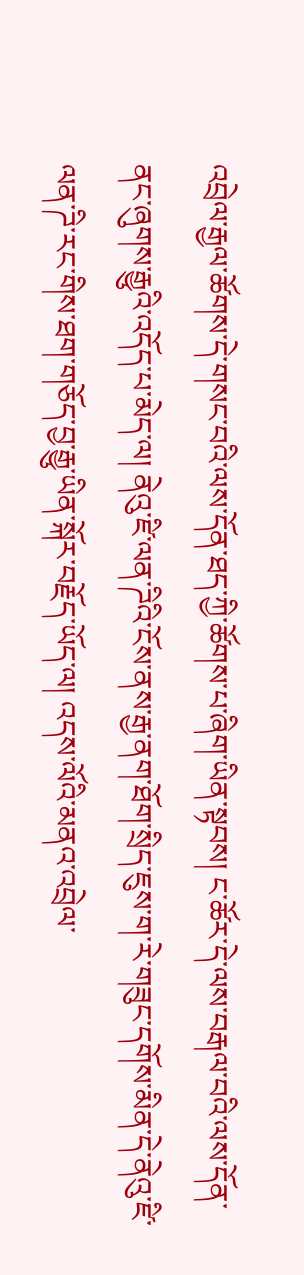འབྲེལ་རྒྱལ་ཚོགས་དེ་གསང་བའི་ལས་དོན་ཐད་ཀྱི་ཚོགས་པ་ཞིག་ཡིན་སྟབས། ང་ཚོར་དེ་ལས་བརྒལ་བའི་ལས་དོན་ནང་ཞུགས་རྒྱུའི་འདོད་པ་མེད་ལ། ནེའུ་ཛི་ལན་ཌིའི་ངོས་ནས་རྒྱ་ནག་ཐོག་སྲིད་ཇུས་ག་རེ་གཟུང་དགོས་མིན་དེ་ནེའུ་ཛི་ལན་ཌི་རང་གིས་ཐག་གཅོད་བྱ་རྒྱུ་ཡིན་སྐོར་བརྗོད་ཡོད་ལ། འདས་ལོའི་མནའ་འབྲེལ་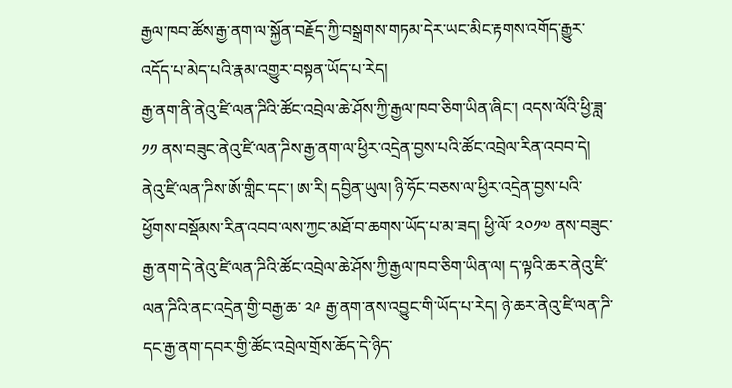རྒྱལ་ཁབ་ཚོས་རྒྱ་ནག་ལ་སྐྱོན་བརྗོད་ཀྱི་བསྒྲགས་གཏམ་དེར་ཡང་མིང་རྟགས་འགོད་རྒྱུར་འདོད་པ་མེད་པའི་རྣམ་འགྱུར་བསྟན་ཡོད་པ་རེད།
རྒྱ་ནག་ནི་ནེའུ་ཛི་ལན་ཌིའི་ཚོང་འབྲེལ་ཆེ་ཤོས་ཀྱི་རྒྱལ་ཁབ་ཅིག་ཡིན་ཞིང་། འདས་ལོའི་ཕྱི་ཟླ་ ༡༡ ནས་བཟུང་ནེའུ་ཛི་ལན་ཌིས་རྒྱ་ནག་ལ་ཕྱིར་འདྲེན་བྱས་པའི་ཚོང་འབྲེལ་རིན་འབབ་དེ། ནེའུ་ཛི་ལན་ཌིས་ཨོ་གླིང་དང་། ཨ་རི། དབྱིན་ཡུལ། ཉི་ཧོང་བཅས་ལ་ཕྱིར་འདྲེན་བྱས་པའི་ཕྱོགས་བསྡོམས་རིན་འབབ་ལས་ཀྱང་མཐོ་བ་ཆགས་ཡོད་པ་མ་ཟད། ཕྱི་ལོ་ ༢༠༡༧ ནས་བཟུང་རྒྱ་ནག་དེ་ནེའུ་ཛི་ལན་ཌིའི་ཚོང་འབྲེལ་ཆེ་ཤོས་ཀྱི་རྒྱལ་ཁབ་ཅིག་ཡིན་ལ། ད་ལྟའི་ཆར་ནེའུ་ཛི་ལན་ཌིའི་ནང་འདྲེན་གྱི་བརྒྱ་ཆ་ ༢༩ རྒྱ་ནག་ནས་འབྱུང་གི་ཡོད་པ་རེད། ཉེ་ཆར་ནེའུ་ཛི་ལན་ཌི་དང་རྒྱ་ནག་དབར་གྱི་ཚོང་འབྲེལ་གྲོས་ཆོད་དེ་ཉིད་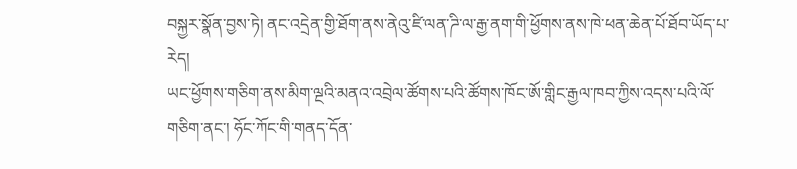བསྐྱར་སྣོན་བྱས་ཏེ། ནང་འདྲེན་གྱི་ཐོག་ནས་ནེའུ་ཛི་ལན་ཌི་ལ་རྒྱ་ནག་གི་ཕྱོགས་ནས་ཁེ་ཕན་ཆེན་པོ་ཐོབ་ཡོད་པ་རེད།
ཡང་ཕྱོགས་གཅིག་ནས་མིག་ལྔའི་མནའ་འབྲེལ་ཚོགས་པའི་ཚོགས་ཁོང་ཨོ་གླིང་རྒྱལ་ཁབ་ཀྱིས་འདས་པའི་ལོ་གཅིག་ནང་། ཧོང་ཀོང་གི་གནད་དོན་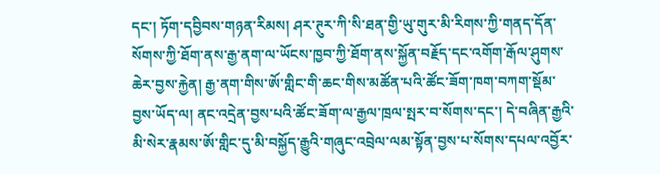དང་། ཏོག་དབྱིབས་གཉན་རིམས། ཤར་ཊུར་ཀི་སི་ཐན་གྱི་ཡུ་གུར་མི་རིགས་ཀྱི་གནད་དོན་སོགས་ཀྱི་ཐོག་ནས་རྒྱ་ནག་ལ་ཡོངས་ཁྱབ་ཀྱི་ཐོག་ནས་སྐྱོན་བརྗོད་དང་འགོག་རྒོལ་ཤུགས་ཆེར་བྱས་རྐྱེན། རྒྱ་ནག་གིས་ཨོ་གླིང་གི་ཆང་གིས་མཚོན་པའི་ཚོང་ཟོག་ཁག་བཀག་སྡོམ་བྱས་ཡོད་ལ། ནང་འདྲེན་བྱས་པའི་ཚོང་ཟོག་ལ་རྒྱལ་ཁྲལ་སྤར་བ་སོགས་དང་། དེ་བཞིན་རྒྱའི་མི་སེར་རྣམས་ཨོ་གླིང་དུ་མི་བསྐྱོད་རྒྱུའི་གཞུང་འབྲེལ་ལམ་སྟོན་བྱས་པ་སོགས་དཔལ་འབྱོར་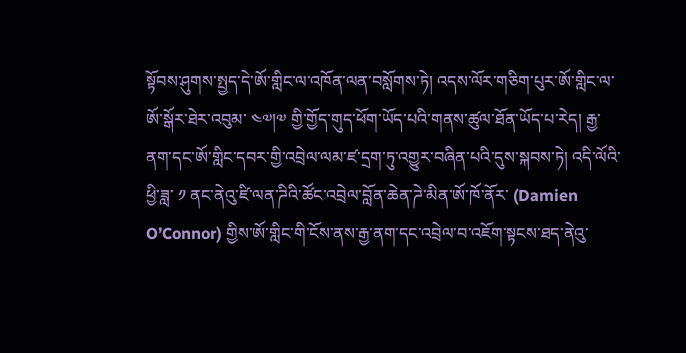སྟོབས་ཤུགས་སྤྱད་དེ་ཨོ་གླིང་ལ་འཁོན་ལན་བསློགས་ཏེ། འདས་ལོར་གཅིག་པུར་ཨོ་གླིང་ལ་ཨོ་སྒོར་ཐེར་འབུམ་ ༤༧།༧ གྱི་གྱོད་གུད་ཕོག་ཡོད་པའི་གནས་ཚུལ་ཐོན་ཡོད་པ་རེད། རྒྱ་ནག་དང་ཨོ་གླིང་དབར་གྱི་འབྲེལ་ལམ་ཛ་དྲག་ཏུ་འགྱུར་བཞིན་པའི་དུས་སྐབས་ཏེ། འདི་ལོའི་ཕྱི་ཟླ་ ༡ ནང་ནེའུ་ཛི་ལན་ཌིའི་ཚོང་འབྲེལ་བློན་ཆེན་ཌེ་མིན་ཨོ་ཁོ་ནོར་ (Damien O’Connor) གྱིས་ཨོ་གླིང་གི་ངོས་ནས་རྒྱ་ནག་དང་འབྲེལ་བ་འཇོག་སྟངས་ཐད་ནེའུ་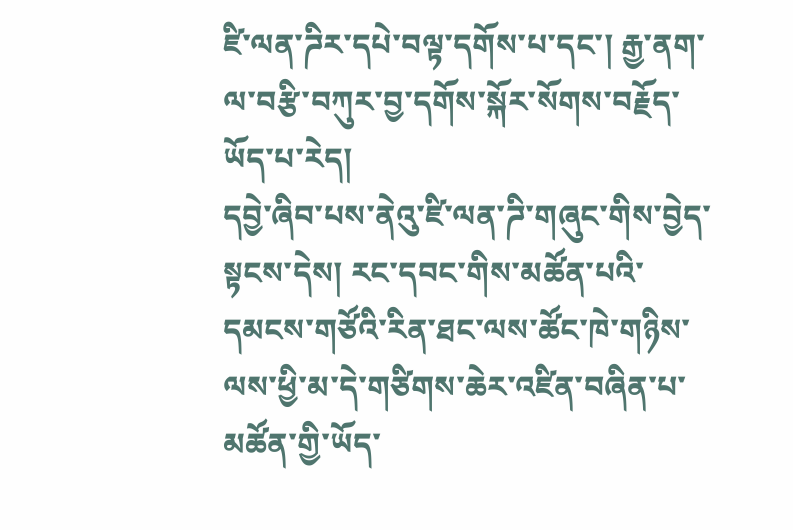ཛི་ལན་ཌིར་དཔེ་བལྟ་དགོས་པ་དང་། རྒྱ་ནག་ལ་བརྩི་བཀུར་བྱ་དགོས་སྐོར་སོགས་བརྗོད་ཡོད་པ་རེད།
དབྱེ་ཞིབ་པས་ནེའུ་ཛི་ལན་ཌི་གཞུང་གིས་བྱེད་སྟངས་དེས། རང་དབང་གིས་མཚོན་པའི་དམངས་གཙོའི་རིན་ཐང་ལས་ཚོང་ཁེ་གཉིས་ལས་ཕྱི་མ་དེ་གཙིགས་ཆེར་འཛིན་བཞིན་པ་མཚོན་གྱི་ཡོད་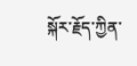སྐོར་རྗོད་ཀྱིན་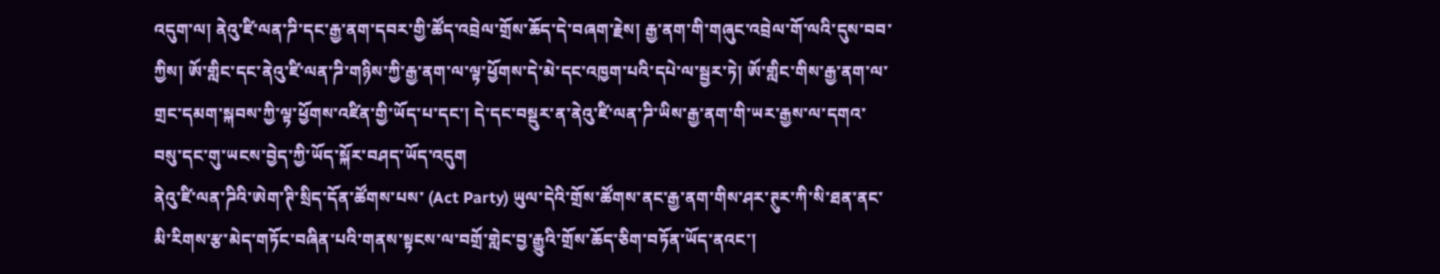འདུག་ལ། ནེའུ་ཛི་ལན་ཌི་དང་རྒྱ་ནག་དབར་གྱི་ཚོད་འབྲེལ་གྲོས་ཆོད་དེ་བཞག་རྗེས། རྒྱ་ནག་གི་གཞུང་འབྲེལ་གོ་ལའི་དུས་བབ་ཀྱིས། ཨོ་གླིང་དང་ནེའུ་ཛི་ལན་ཌི་གཉིས་ཀྱི་རྒྱ་ནག་ལ་ལྟ་ཕྱོགས་དེ་མེ་དང་འཁྱག་པའི་དཔེ་ལ་སྦྱར་ཏེ། ཨོ་གླིང་གིས་རྒྱ་ནག་ལ་གྲང་དམག་སྐབས་ཀྱི་ལྟ་ཕྱོགས་འཛིན་གྱི་ཡོད་པ་དང་། དེ་དང་བསྡུར་ན་ནེའུ་ཛི་ལན་ཌི་ཡིས་རྒྱ་ནག་གི་ཡར་རྒྱས་ལ་དགའ་བསུ་དང་གུ་ཡངས་བྱེད་ཀྱི་ཡོད་སྐོར་བཤད་ཡོད་འདུག
ནེའུ་ཛི་ལན་ཌིའི་ཨེག་ཊི་སྲིད་དོན་ཚོགས་པས་ (Act Party) ཡུལ་དེའི་གྲོས་ཚོགས་ནང་རྒྱ་ནག་གིས་ཤར་ཊུར་ཀི་སི་ཐན་ནང་མི་རིགས་རྩ་མེད་གཏོང་བཞིན་པའི་གནས་སྟངས་ལ་བགྲོ་གླེང་བྱ་རྒྱུའི་གྲོས་ཆོད་ཅིག་བཏོན་ཡོད་ནའང་།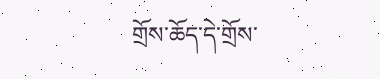གྲོས་ཆོད་དེ་གྲོས་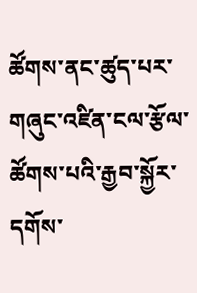ཚོགས་ནང་ཚུད་པར་གཞུང་འཛིན་ངལ་རྩོལ་ཚོགས་པའི་རྒྱབ་སྐྱོར་དགོས་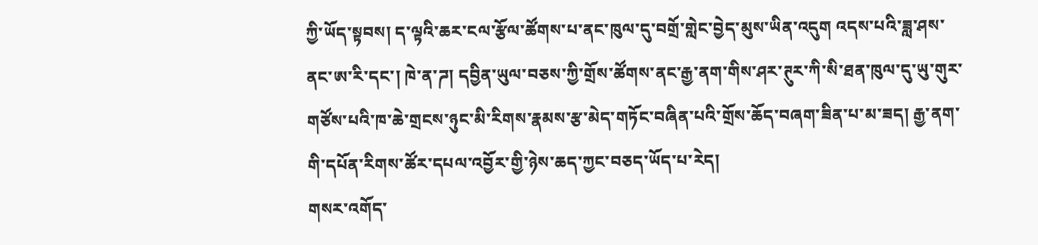ཀྱི་ཡོད་སྟབས། ད་ལྟའི་ཆར་ངལ་རྩོལ་ཚོགས་པ་ནང་ཁུལ་དུ་བགྲོ་གླེང་བྱེད་མུས་ཡིན་འདུག འདས་པའི་ཟླ་ཤས་ནང་ཨ་རི་དང་། ཁེ་ན་ཌ། དབྱིན་ཡུལ་བཅས་ཀྱི་གྲོས་ཚོགས་ནང་རྒྱ་ནག་གིས་ཤར་ཊུར་ཀི་སི་ཐན་ཁུལ་དུ་ཡུ་གུར་གཙོས་པའི་ཁ་ཆེ་གྲངས་ཉུང་མི་རིགས་རྣམས་རྩ་མེད་གཏོང་བཞིན་པའི་གྲོས་ཆོད་བཞག་ཟིན་པ་མ་ཟད། རྒྱ་ནག་གི་དཔོན་རིགས་ཚོར་དཔལ་འབྱོར་གྱི་ཉེས་ཆད་ཀྱང་བཅད་ཡོད་པ་རེད།
གསར་འགོད་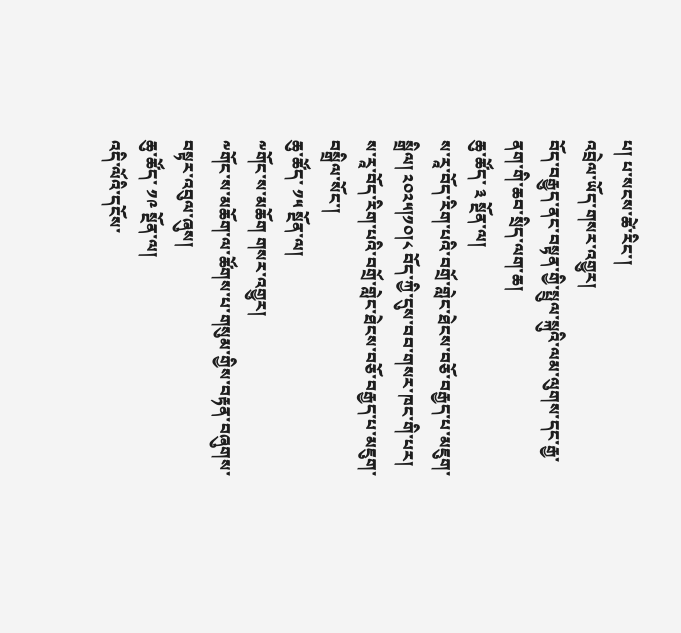པ། པ་སངས་ཚེ་རིང་།
འབྲེལ་ཡོད་གསར་འགྱུར།
བོད་བརྒྱུད་ནང་བསྟན་གྱི་སྤྲུལ་སྐུའི་ལམ་ལུགས་དང་རྒྱ་ནག་གི་ཆབ་སྲིད་ལག་ཆ།
ཆུ་ཚོད་ ༣ སྔོན་ལ།
ས་རཱ་བོད་རིག་པའི་བགྲོ་གླེང་ཐེངས་བཅོ་བརྒྱད་པ་མཇུག་སྒྲིལ། ༢༠༢༥།༡༠།༨ བོད་ཀྱི་དུས་བབ་གསར་ཁང་གི་པར།
ས་རཱ་བོད་རིག་པའི་བགྲོ་གླེང་ཐེངས་བཅོ་བརྒྱད་པ་མཇུག་བསྒྲིལ་སོང་།
ཆུ་ཚོད་ ༡༥ སྔོན་ལ།
༸གོང་ས་མཆོག གསར་འགྱུར།
༸གོང་ས་མཆོག་ལ་ཚོགས་པ་གསུམ་གྱིས་བརྟན་བཞུགས་བསྟར་འབུལ་ཞུས།
ཆུ་ཚོད་ ༡༩ སྔོན་ལ།
འདི་ལོའི་དངོས་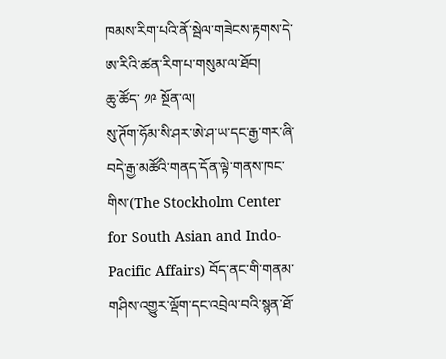ཁམས་རིག་པའི་ནོ་སྦེལ་གཟེངས་རྟགས་དེ་ཨ་རིའི་ཚན་རིག་པ་གསུམ་ལ་ཐོབ།
ཆུ་ཚོད་ ༡༩ སྔོན་ལ།
སུ་ཊོག་ཧོམ་སི་ཤར་ཨེ་ཤ་ཡ་དང་རྒྱ་གར་ཞི་བདེ་རྒྱ་མཚོའི་གནད་དོན་ལྟེ་གནས་ཁང་གིས་(The Stockholm Center for South Asian and Indo-Pacific Affairs) བོད་ནང་གི་གནམ་གཤིས་འགྱུར་ལྡོག་དང་འབྲེལ་བའི་སྙན་ཐོ་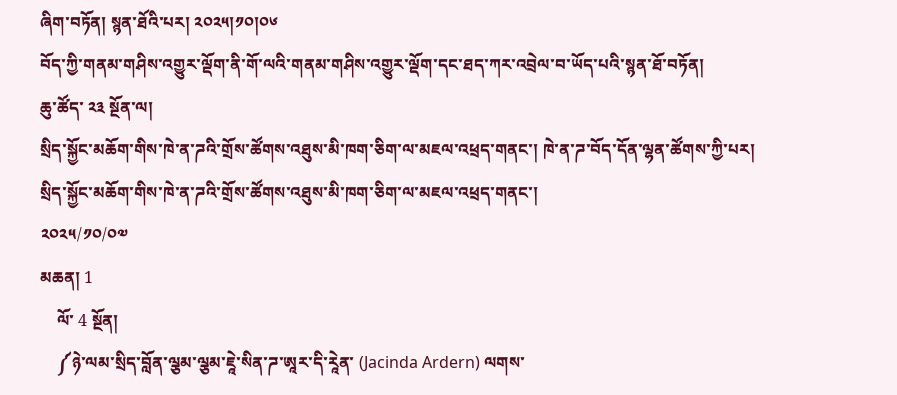ཞིག་བཏོན། སྙན་ཐོའི་པར། ༢༠༢༥།༡༠།༠༦
བོད་ཀྱི་གནམ་གཤིས་འགྱུར་ལྡོག་ནི་གོ་ལའི་གནམ་གཤིས་འགྱུར་ལྡོག་དང་ཐད་ཀར་འབྲེལ་བ་ཡོད་པའི་སྙན་ཐོ་བཏོན།
ཆུ་ཚོད་ ༢༣ སྔོན་ལ།
སྲིད་སྐྱོང་མཆོག་གིས་ཁེ་ན་ཌའི་གྲོས་ཚོགས་འཐུས་མི་ཁག་ཅིག་ལ་མཇལ་འཕྲད་གནང་། ཁེ་ན་ཌ་བོད་དོན་ལྷན་ཚོགས་ཀྱི་པར།
སྲིད་སྐྱོང་མཆོག་གིས་ཁེ་ན་ཌའི་གྲོས་ཚོགས་འཐུས་མི་ཁག་ཅིག་ལ་མཇལ་འཕྲད་གནང་།
༢༠༢༥/༡༠/༠༧
མཆན། 1
    ལོ་ 4 སྔོན།
    ༼ཉེ་ལམ་སྲིད་བློན་ལྕམ་ལྕམ་ཇཱེ་སིན་ཌ་ཨཱར་དི་རཱེན་ (Jacinda Ardern) ལགས་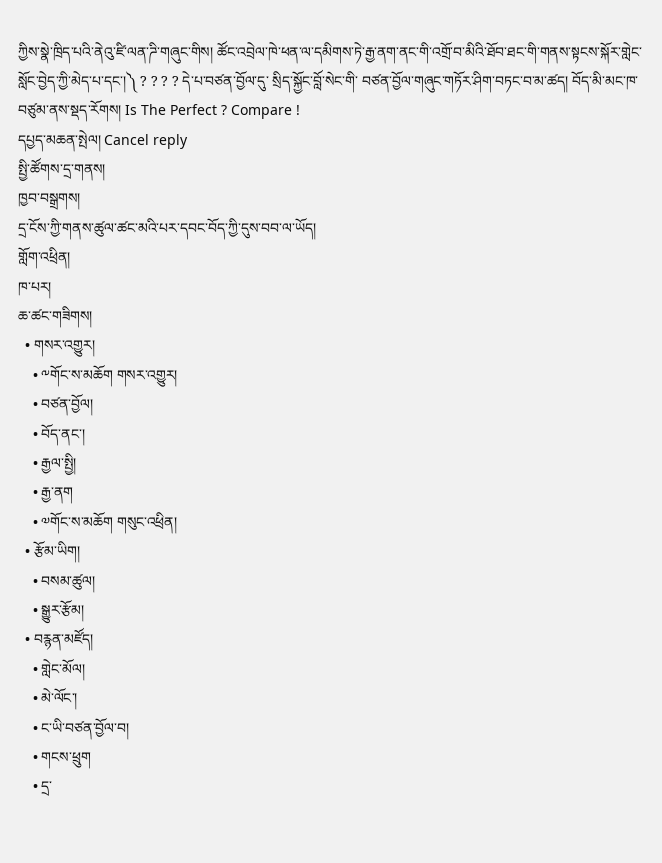ཀྱིས་སྣེ་ཁྲིད་པའི་ནེའུ་ཛི་ལན་ཌི་གཞུང་གིས། ཚོང་འབྲེལ་ཁེ་ཕན་ལ་དམིགས་ཏེ་རྒྱ་ནག་ནང་གི་འགྲོ་བ་མིའི་ཐོབ་ཐང་གི་གནས་སྟངས་སྐོར་གླེང་སློང་བྱེད་ཀྱི་མེད་པ་དང་།༽ ? ? ? ? དེ་པ་བཙན་བྱོལ་དུ་ སྲིད་སྐྱོང་བློ་སེང་གི་ བཙན་བྱོལ་གཞུང་གཏོར་ཤིག་བཏང་བ་མ་ཚད། བོད་མི་མང་ཁ་བཙུམ་ནས་སྡད་རོགས། Is The Perfect ? Compare !
དཔྱད་མཆན་སྤེལ། Cancel reply
སྤྱི་ཚོགས་དྲ་གནས།
ཁྱབ་བསྒྲགས།
དྲ་ངོས་ཀྱི་གནས་ཚུལ་ཚང་མའི་པར་དབང་བོད་ཀྱི་དུས་བབ་ལ་ཡོད།
གློག་འཕྲིན།
ཁ་པར།
ཆ་ཚང་གཟིགས།
  • གསར་འགྱུར།
    • ༸གོང་ས་མཆོག གསར་འགྱུར།
    • བཙན་བྱོལ།
    • བོད་ནང་།
    • རྒྱལ་སྤྱི།
    • རྒྱ་ནག
    • ༧གོང་ས་མཆོག གསུང་འཕྲིན།
  • རྩོམ་ཡིག།
    • བསམ་ཚུལ།
    • སྒྱུར་རྩོམ།
  • བརྙན་མཛོད།
    • གླེང་མོལ།
    • མེ་ལོང་།
    • ང་ཡི་བཙན་བྱོལ་བ།
    • གངས་ཕྲུག
    • དྲ་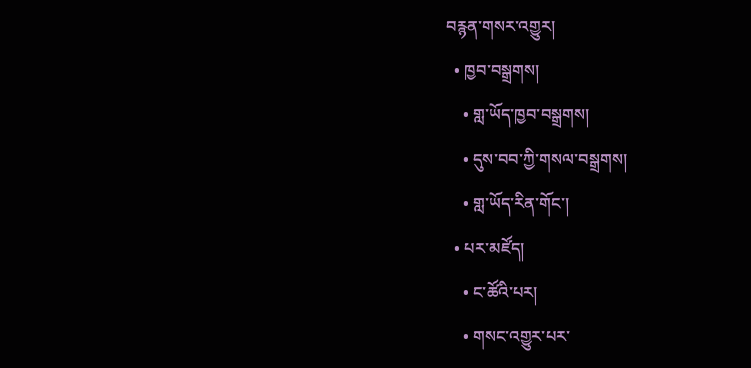བརྙན་གསར་འགྱུར།
  • ཁྱབ་བསྒྲགས།
    • གླ་ཡོད་ཁྱབ་བསྒྲགས།
    • དུས་བབ་ཀྱི་གསལ་བསྒྲགས།
    • གླ་ཡོད་རིན་གོང་།
  • པར་མཛོད།
    • ང་ཚོའི་པར།
    • གསང་འགྱུར་པར་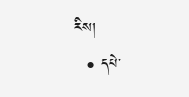རིས།
  • དཔེ་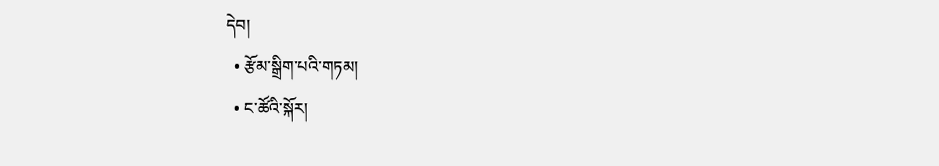དེབ།
  • རྩོམ་སྒྲིག་པའི་གཏམ།
  • ང་ཚོའི་སྐོར།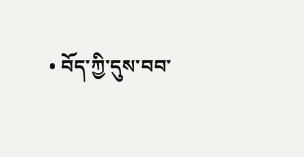• བོད་ཀྱི་དུས་བབ་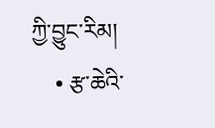ཀྱི་བྱུང་རིམ།
    • རྩ་ཆེའི་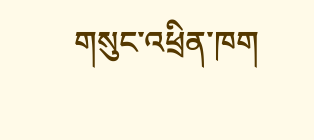གསུང་འཕྲིན་ཁག